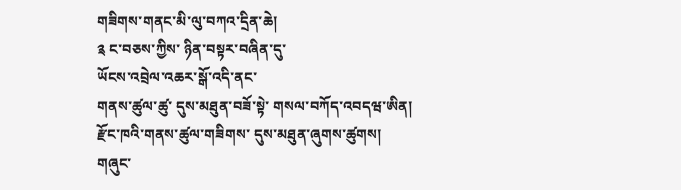གཟིགས་གནང་མི་ལུ་བཀའ་དྲིན་ཆེ།
༉ ང་བཅས་ཀྱིས་ ཉིན་བསྟར་བཞིན་དུ་
ཡོངས་འབྲེལ་འཆར་སྒོ་འདི་ནང་
གནས་ཚུལ་ཚུ་ དུས་མཐུན་བཟོ་སྟེ་ གསལ་བཀོད་འབདཝ་ཨིན།
རྫོང་ཁའི་གནས་ཚུལ་གཟིགས་ དུས་མཐུན་ཞུགས་ཚུགས།
གཞུང་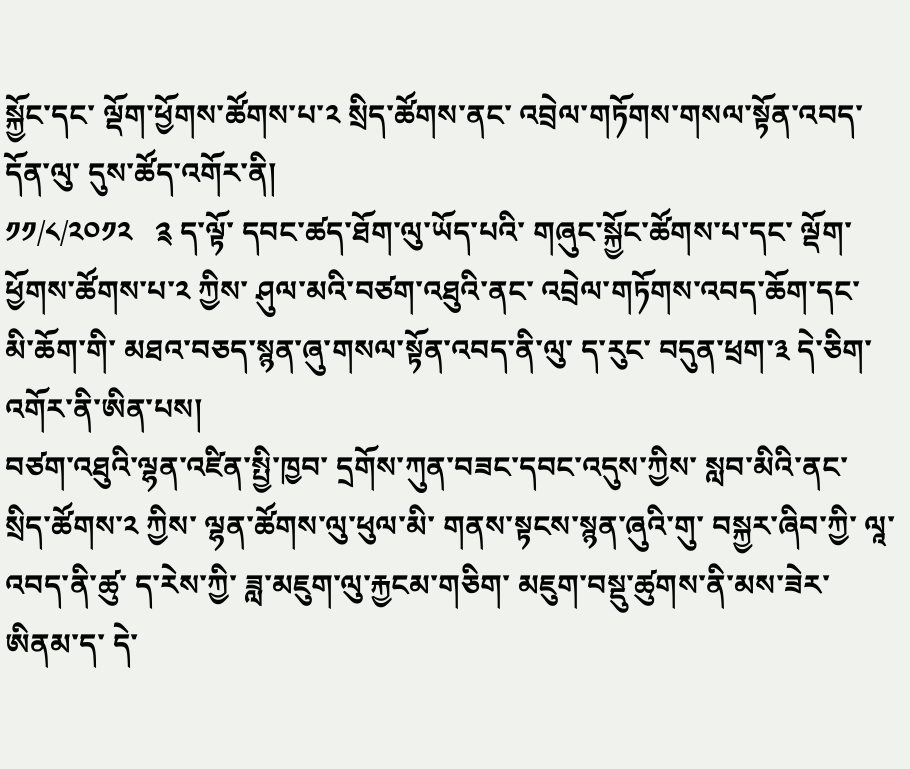སྐྱོང་དང་ ལྡོག་ཕྱོགས་ཚོགས་པ་༢ སྲིད་ཚོགས་ནང་ འབྲེལ་གཏོགས་གསལ་སྟོན་འབད་དོན་ལུ་ དུས་ཚོད་འགོར་ནི།
༡༡/༨/༢༠༡༢   ༉ ད་ལྟོ་ དབང་ཚད་ཐོག་ལུ་ཡོད་པའི་ གཞུང་སྐྱོང་ཚོགས་པ་དང་ ལྡོག་ཕྱོགས་ཚོགས་པ་༢ ཀྱིས་ ཤུལ་མའི་བཙག་འཐུའི་ནང་ འབྲེལ་གཏོགས་འབད་ཆོག་དང་ མི་ཆོག་གི་ མཐའ་བཅད་སྙན་ཞུ་གསལ་སྟོན་འབད་ནི་ལུ་ ད་རུང་ བདུན་ཕྲག་༣ དེ་ཅིག་འགོར་ནི་ཨིན་པས།
བཙག་འཐུའི་ལྷན་འཛིན་སྤྱི་ཁྱབ་ དྲགོས་ཀུན་བཟང་དབང་འདུས་ཀྱིས་ སླབ་མིའི་ནང་ སྲིད་ཚོགས་༢ ཀྱིས་ ལྷན་ཚོགས་ལུ་ཕུལ་མི་ གནས་སྟངས་སྙན་ཞུའི་གུ་ བསྐྱར་ཞིབ་ཀྱི་ ལཱ་འབད་ནི་ཚུ་ ད་རེས་ཀྱི་ ཟླ་མཇུག་ལུ་རྐྱངམ་གཅིག་ མཇུག་བསྡུ་ཚུགས་ནི་མས་ཟེར་ཨིནམ་ད་ དེ་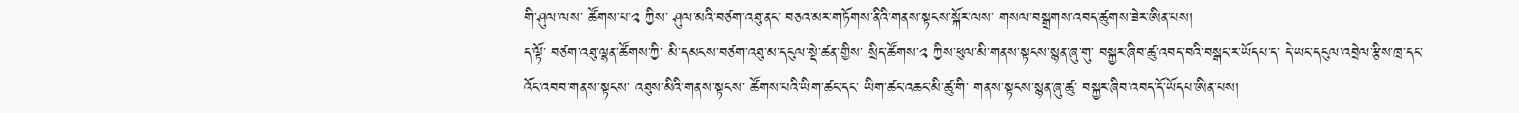གི་ཤུལ་ལས་ ཚོགས་པ་༢ ཀྱིས་ ཤུལ་མའི་བཙག་འཐུ་ནང་ བཅའ་མར་གཏོགས་ནིའི་གནས་སྟངས་སྐོར་ལས་ གསལ་བསྒྲགས་འབད་ཚུགས་ཟེར་ཨིན་པས།
ད་ལྟོ་ བཙག་འཐུ་ལྷན་ཚོགས་ཀྱི་ མི་དམངས་བཙག་འཐུ་མ་དངུལ་སྡེ་ཚན་གྱིས་ སྲིད་ཚོགས་༢ ཀྱིས་ཕུལ་མི་གནས་སྟངས་སྙན་ཞུ་གུ་ བསྐྱར་ཞིབ་ཚུ་འབད་བའི་བསྒང་ར་ཡོདཔ་ད་ དེ་ཡང་དངུལ་འབྲེལ་རྩིས་ཁྲ་དང་ འོང་འབབ་གནས་སྟངས་ འཐུས་མིའི་གནས་སྟངས་ ཚོགས་པའི་ཡིག་ཚང་དང་ ཡིག་ཚང་འཆང་མི་ཚུ་གི་ གནས་སྟངས་སྙན་ཞུ་ཚུ་ བསྐྱར་ཞིབ་འབད་དོ་ཡོདཔ་ཨིན་པས།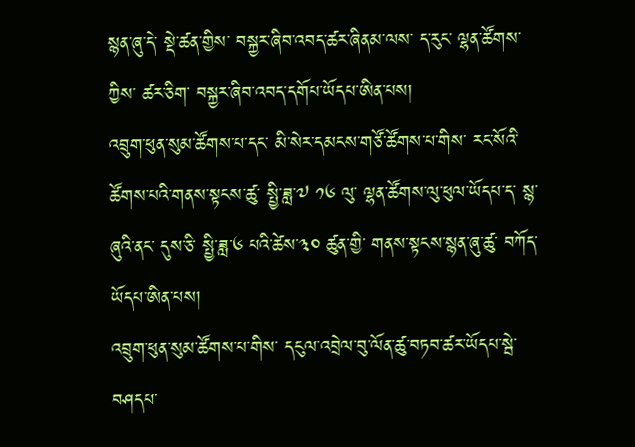སྙན་ཞུ་དེ་ སྡེ་ཚན་གྱིས་ བསྐྱར་ཞིབ་འབད་ཚར་ཞིནམ་ལས་ ད་རུང་ ལྷན་ཚོགས་ཀྱིས་ ཚར་ཅིག་ བསྐྱར་ཞིབ་འབད་དགོཔ་ཡོདཔ་ཨིན་པས།
འབྲུག་ཕུན་སུམ་ཚོགས་པ་དང་ མི་སེར་དམངས་གཙོ་ཚོགས་པ་གིས་ རང་སོའི་ཚོགས་པའི་གནས་སྟངས་ཚུ་ སྤྱི་ཟླ་༧ ༡༦ ལུ་ ལྷན་ཚོགས་ལུ་ཕུལ་ཡོདཔ་ད་ སྙ་ཞུའི་ནང་ དུས་ཅི་ སྤྱི་ཟླ་༦ པའི་ཚེས་༣༠ ཚུན་གྱི་ གནས་སྟངས་སྙན་ཞུ་ཚུ་ བཀོད་ཡོདཔ་ཨིན་པས།
འབྲུག་ཕུན་སུམ་ཚོགས་པ་གིས་ དངུལ་འབྲེལ་བུ་ལོན་ཚུ་བཏབ་ཚར་ཡོདཔ་སྦེ་ བཤདཔ་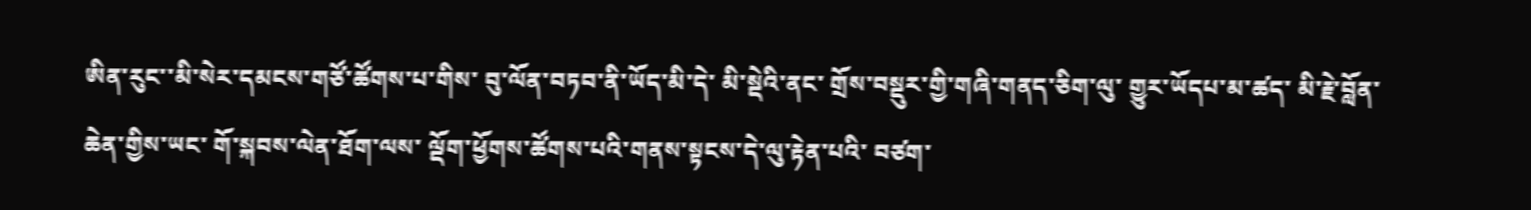ཨིན་རུང་་མི་སེར་དམངས་གཙོ་ཚོགས་པ་གིས་ བུ་ལོན་བཏབ་ནི་ཡོད་མི་དེ་ མི་སྡེའི་ནང་ གྲོས་བསྡུར་གྱི་གཞི་གནད་ཅིག་ལུ་ གྱུར་ཡོདཔ་མ་ཚད་ མི་རྗེ་བློན་ཆེན་གྱིས་ཡང་ གོ་སྐབས་ལེན་ཐོག་ལས་ ལྡོག་ཕྱོགས་ཚོགས་པའི་གནས་སྟངས་དེ་ལུ་རྟེན་པའི་ བཙག་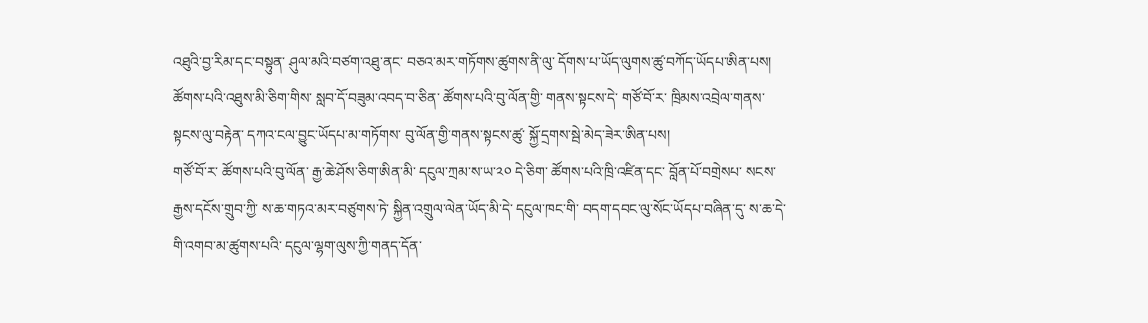འཐུའི་བྱ་རིམ་དང་བསྟུན་ ཤུལ་མའི་བཙག་འཐུ་ནང་ བཅའ་མར་གཏོགས་ཚུགས་ནི་ལུ་ དོགས་པ་ཡོད་ལུགས་ཚུ་བཀོད་ཡོདཔ་ཨིན་པས།
ཚོགས་པའི་འཐུས་མི་ཅིག་གིས་ སླབ་དོ་བཟུམ་འབད་བ་ཅིན་ ཚོགས་པའི་བུ་ལོན་གྱི་ གནས་སྟངས་དེ་ གཙོ་བོ་ར་ ཁྲིམས་འབྲེལ་གནས་སྟངས་ལུ་བརྟེན་ དཀའ་ངལ་བྱུང་ཡོདཔ་མ་གཏོགས་ བུ་ལོན་གྱི་གནས་སྟངས་ཚུ་ སྐྱོ་དྲགས་སྦེ་མེད་ཟེར་ཨིན་པས།
གཙོ་བོ་ར་ ཚོགས་པའི་བུ་ལོན་ རྒྱ་ཆེ་ཤོས་ཅིག་ཨིན་མི་ དངུལ་ཀྲམ་ས་ཡ་༢༠ དེ་ཅིག་ ཚོགས་པའི་ཁྲི་འཛིན་དང་ བློན་པོ་བགྲེསཔ་ སངས་རྒྱས་དངོས་གྲུབ་ཀྱི་ ས་ཆ་གཏའ་མར་བཙུགས་ཏེ་ སྐྱིན་འགྲུལ་ལེན་ཡོད་མི་དེ་ དངུལ་ཁང་གི་ བདག་དབང་ལུ་སོང་ཡོདཔ་བཞིན་དུ་ ས་ཆ་དེ་གི་འགབ་མ་ཚུགས་པའི་ དངུལ་ལྷག་ལུས་ཀྱི་གནད་དོན་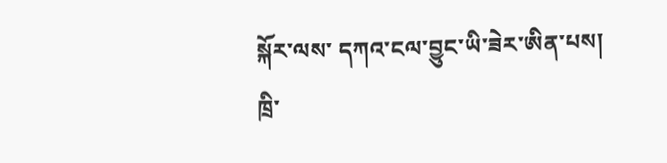སྐོར་ལས་ དཀའ་ངལ་བྱུང་ཡི་ཟེར་ཨིན་པས།
ཁྲི་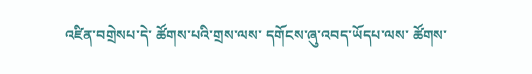འཛིན་བགྲེསཔ་དེ་ ཚོགས་པའི་གྲས་ལས་ དགོངས་ཞུ་འབད་ཡོདཔ་ལས་ ཚོགས་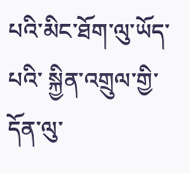པའི་མིང་ཐོག་ལུ་ཡོད་པའི་ སྐྱིན་འགྲུལ་གྱི་དོན་ལུ་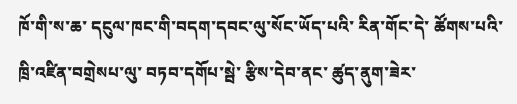ཁོ་གི་ས་ཆ་ དངུལ་ཁང་གི་བདག་དབང་ལུ་སོང་ཡོད་པའི་ རིན་གོང་དེ་ ཚོགས་པའི་ཁྲི་འཛིན་བགྲེསཔ་ལུ་ བཏབ་དགོཔ་སྦེ་ རྩིས་དེབ་ནང་ ཚུད་ནུག་ཟེར་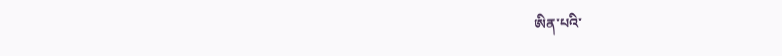ཨིན་པའི་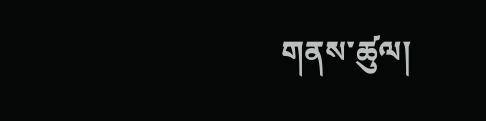གནས་ཚུལ།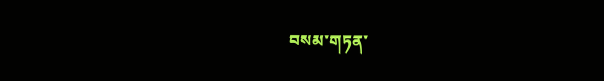བསམ་གཏན་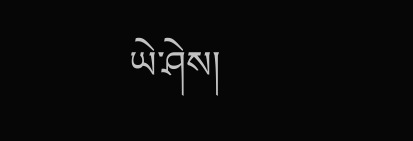ཡེ་ཤེས།